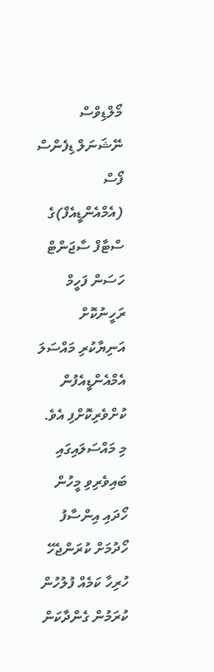މޯލްޑިވްސް ނޭޝަނަލް ޑިފެންސް ފޯސް (އެމްއެންޑީއެފް)ގެ ސްޓާފް ސާޖަންޓް ހަސަން ފަހީމް ރަހީނުކޮށް އަނިޔާކުރި މައްސަލަ އެމްއެންޑީއެފުން ކުށްވެރިކޮށްފި އެވެ.
މި މައްސަލައިގައި ބައިވެރިވި މީހުން ހޯދައި އިންސާފު ހޯދުމަށް ކުރަންޖެހޭ ހުރިހާ ކަމެއް ފުލުހުން ކުރަމުން ގެންދާކަން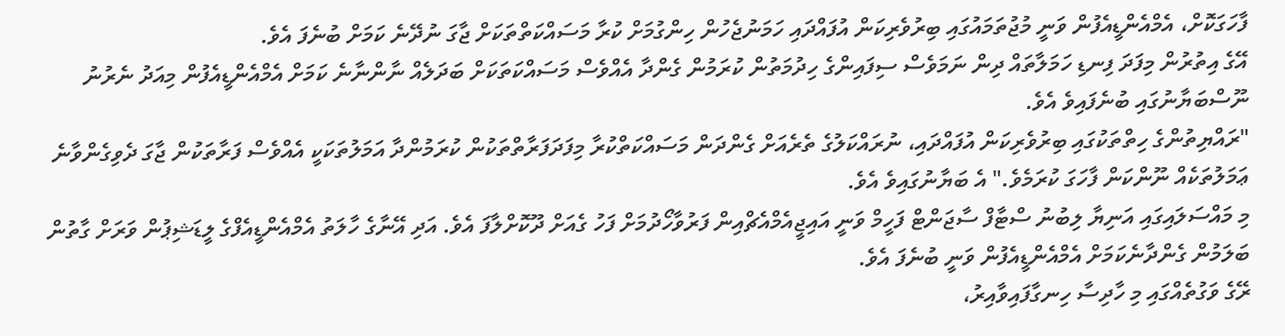ފާހަގަކޮށް، އެމްއެންޑީއެފުން ވަނީ މުޖުތަމައުގައި ބިރުވެރިކަން އުފައްދައި ހަމަނުޖެހުން ހިންގުމަށް ކުރާ މަސައްކަތްތަކަށް ޖާގަ ނުދޭނެ ކަމަށް ބުނެފަ އެވެ.
އޭގެ އިތުރުން މިފަދަ ފިނޑި ހަމަލާތައް ދިން ނަމަވެސް ސިފައިންގެ ހިދުމަތުން ކުރަމުން ގެންދާ އެއްވެސް މަސައްކަތަކަށް ބަދަލެއް ނާންނާނެ ކަމަށް އެމްއެންޑީއެފުން މިއަދު ނެރުނު ނޫސްބަޔާނުގައި ބުނެފައިވެ އެވެ.
"ރައްޔިތުންގެ ހިތްތަކުގައި ބިރުވެރިކަން އުފައްދައި، ނުރައްކަލުގެ ތެރެއަށް ގެންދަން މަސައްކަތްކުރާ މިފަދަފަރާތްތަކުން ކުރަމުންދާ އަމަލުތަކަކީ އެއްވެސް ފަރާތަކުން ޖާގަ ދެވިގެންވާނެ ޢަމަލުތަކެއް ނޫންކަން ފާހަގަ ކުރަމެވެ." އެ ބަޔާނުގައިވެ އެވެ.
މި މައްސަލައިގައި އަނިޔާ ލިބުނު ސްޓާފް ސާޖަންޓް ފަހީމް ވަނީ އައިޖީއެމްއެޗްއިން ފަރުވާހޯދުމަށް ފަހު ގެއަށް ދޫކޮށްލާފަ އެވެ. އަދި އޭނާގެ ހާލަތު އެމްއެންޑީއެފްގެ ލީޑަޝިޕުން ވަރަށް ގާތުން ބަލަމުން ގެންދާނެކަމަށް އެމްއެންޑީއެފުން ވަނީ ބުނެފަ އެވެ.
ރޭގެ ވަގުތެއްގައި މި ހާދިސާ ހިނގާފައިވާއިރު،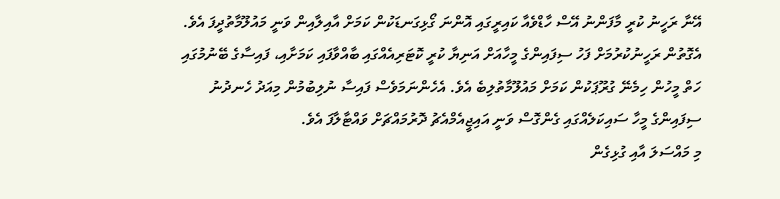އޭނާ ރަހީނު ކުރީ މާފަންނު އޭސް ހާޑްވެއާ ކައިރީގައި އޮންނަ ގޯޅިގަނޑަކުން ކަމަށް އާއިލާއިން ވަނީ މައުލޫމާތުދީފަ އެވެ.
އެގޮތުން ރަހީނުކުރުމަށް ފަހު ސިފައިންގެ މީހާއަށް އަނިޔާ ކުރީ ކޮޓަރިއެއްގައި ބާއްވާފައި ކަމަށާއި، ފައިސާގެ ބޭނުމުގައި ހަތް މީހުން ހިމެނޭ ގުރޫޕަކުން ކަމަށް މައުލޫމާތުލިބެ އެވެ. އެހެންނަމަވެސް ފައިސާ ނުލިބުމުން މިއަދު ހެނދުނު ސިފައިންގެ މީހާ ސައިކަލެއްގައި ގެންގޮސް ވަނީ އައިޖީއެމްއެޗު ދޮރުމައްޗަށް ވައްޓާލާފަ އެވެ.
މި މައްސަލަ އާއި ގުޅިގެން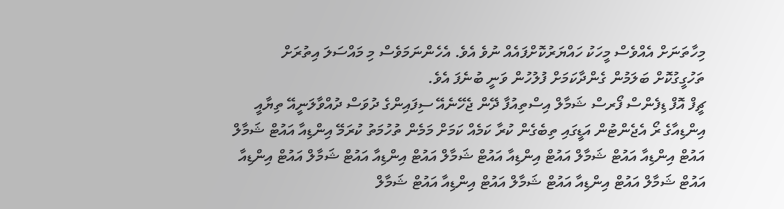މިހާތަނަށް އެއްވެސް މީހަކު ހައްޔަރުކޮށްފައެއް ނުވެ އެވެ. އެހެންނަމަވެސް މި މައްސަލަ އިތުރަށް ތަހުގީގުކޮށް ބަލަމުން ގެންދާކަމަށް ފުލުހުން ވަނީ ބުނެފަ އެވެ.
ޗީފް އޮފް ޑިފެންސް ފޯރސް ޝަމާލް އިސްތިއުފާ ދޭން ޖެހޭނެއޭ ސިފައިންގެ ދުވަސް ދުއްވާލަނީއޭ ތިޔާއީ އިންޑިއާގެ ރޯ އެޖެންޓުން އަޑީގައި ތިބެގެން ކުރާ ކަމެއް ކަމަށް މަމެން ތުހުމަތު ކުރަމޭ އިންޑިއާ އައުޓް ޝަމާލް އައުޓް އިންޑިއާ އައުޓް ޝަމާލް އައުޓް އިންޑިއާ އައުޓް ޝަމާލް އައުޓް އިންޑިއާ އައުޓް ޝަމާލް އައުޓް އިންޑިއާ އައުޓް ޝަމާލް އައުޓް އިންޑިއާ އައުޓް ޝަމާލް އައުޓް އިންޑިއާ އައުޓް ޝަމާލް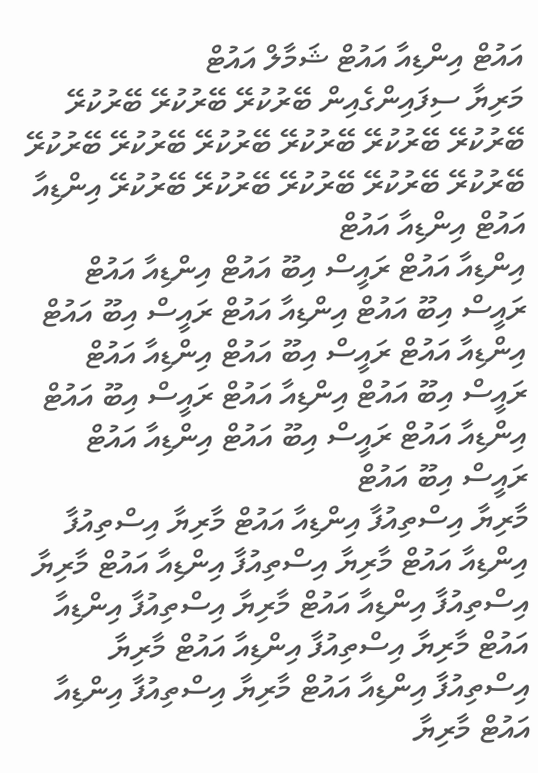އައުޓް އިންޑިއާ އައުޓް ޝަމާލް އައުޓް
މަރިޔާ ސިފައިންގެއިން ބޭރުކުރޭ ބޭރުކުރޭ ބޭރުކުރޭ ބޭރުކުރޭ ބޭރުކުރޭ ބޭރުކުރޭ ބޭރުކުރޭ ބޭރުކުރޭ ބޭރުކުރޭ ބޭރުކުރޭ ބޭރުކުރޭ ބޭރުކުރޭ ބޭރުކުރޭ ބޭރުކުރޭ އިންޑިއާ އައުޓް އިންޑިއާ އައުޓް
އިންޑިއާ އައުޓް ރައީސް އިބޫ އައުޓް އިންޑިއާ އައުޓް ރައީސް އިބޫ އައުޓް އިންޑިއާ އައުޓް ރައީސް އިބޫ އައުޓް އިންޑިއާ އައުޓް ރައީސް އިބޫ އައުޓް އިންޑިއާ އައުޓް ރައީސް އިބޫ އައުޓް އިންޑިއާ އައުޓް ރައީސް އިބޫ އައުޓް އިންޑިއާ އައުޓް ރައީސް އިބޫ އައުޓް އިންޑިއާ އައުޓް ރައީސް އިބޫ އައުޓް
މާރިޔާ އިސްތިއުފާ އިންޑިއާ އައުޓް މާރިޔާ އިސްތިއުފާ އިންޑިއާ އައުޓް މާރިޔާ އިސްތިއުފާ އިންޑިއާ އައުޓް މާރިޔާ އިސްތިއުފާ އިންޑިއާ އައުޓް މާރިޔާ އިސްތިއުފާ އިންޑިއާ އައުޓް މާރިޔާ އިސްތިއުފާ އިންޑިއާ އައުޓް މާރިޔާ އިސްތިއުފާ އިންޑިއާ އައުޓް މާރިޔާ އިސްތިއުފާ އިންޑިއާ އައުޓް މާރިޔާ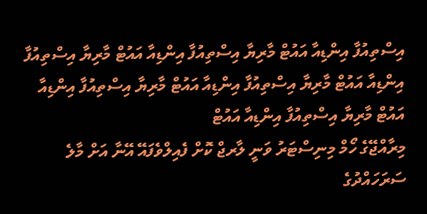އިސްތިއުފާ އިންޑިއާ އައުޓް މާރިޔާ އިސްތިއުފާ އިންޑިއާ އައުޓް މާރިޔާ އިސްތިއުފާ އިންޑިއާ އައުޓް މާރިޔާ އިސްތިއުފާ އިންޑިއާ އައުޓް މާރިޔާ އިސްތިއުފާ އިންޑިއާ އައުޓް މާރިޔާ އިސްތިއުފާ އިންޑިއާ އައުޓް
މިރާއްޖޭގެ ހޯމް މިނިސްޓަރު ވަނީ ލާރޖް ކޮށް ފެއިލްވެފައޭ އޭނާ އަށް މާލެ ސަރަހައްދުގެ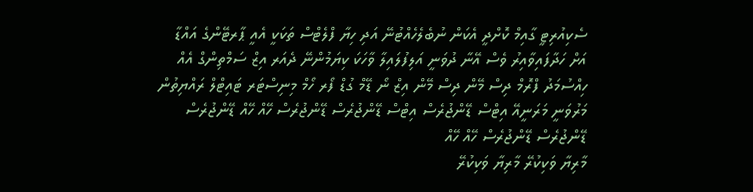ސެކިއުރިޓީ ގާއިމް ކޮށްދީ އެކަން ނުބެލެހެއްޓުނޭ އަދި ހިޔާ ފްލެޓްސް ތަކަކީ އެއީ ޕާރޓޭންގެ އައްޑާ އަށް ހަދާފައިވާއިރު ވެސް އޭނާ ދުވަނީ އަލިފުލައިލާ ވާހަކަ ކިޔަމުންނޭ ދެއަރ އިޒް ސަމްތިންގް އެއް ހިއްސުމަދު ފްރޮމް ދިސް މޭން ދިސް މޭން އިޒް ނޯ ޑޭމް ގުޑް ފޯރ ހޯމް މިނިސްޓަރ ޓައިޓްލް ރައްޔިތުން މަރުވަނީ މަރަނީއޭ އިޓްސް ޑޭންޖުރެސް އިޓްސް ޑޭންޖުރެސް ޑޭންޖުރެސް ހޭއް ހޭއް ޑޭންޖުރެސް ޑޭންޖުރެސް ޑޭންޖުރެސް ހޭއް ހޭއް
މާރިޔާ ވަކިކުރޭ މާރިޔާ ވަކިކުރޭ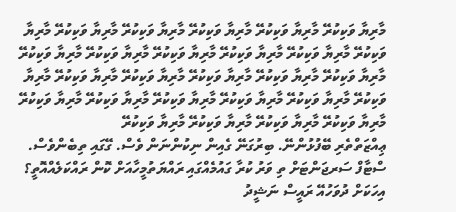މާރިޔާ ވަކިކުރޭ މާރިޔާ ވަކިކުރޭ މާރިޔާ ވަކިކުރޭ މާރިޔާ ވަކިކުރޭ މާރިޔާ ވަކިކުރޭ މާރިޔާ ވަކިކުރޭ މާރިޔާ ވަކިކުރޭ މާރިޔާ ވަކިކުރޭ މާރިޔާ ވަކިކުރޭ މާރިޔާ ވަކިކުރޭ މާރިޔާ ވަކިކުރޭ މާރިޔާ ވަކިކުރޭ މާރިޔާ ވަކިކުރޭ މާރިޔާ ވަކިކުރޭ މާރިޔާ ވަކިކުރޭ މާރިޔާ ވަކިކުރޭ މާރިޔާ ވަކިކުރޭ މާރިޔާ ވަކިކުރޭ މާރިޔާ ވަކިކުރޭ މާރިޔާ ވަކިކުރޭ މާރިޔާ ވަކިކުރޭ މާރިޔާ ވަކިކުރޭ މާރިޔާ ވަކިކުރޭ މާރިޔާ ވަކިކުރޭ މާރިޔާ ވަކިކުރޭ މާރިޔާ ވަކިކުރޭ
ޢިއްޒަތްތެރި ބޭފުޅުންނޭ. ބިރުގަނޭ ގެއިން ނިކުންނަން ވެސް. ގޭގައި ތިބެންވެސް. ސްޓާފް ސަރޖަންޓަށް ތި ވަރު ކުރާ ގައުމެއްގައި ރައްޔަތުމީހާއަށް ކޮން ރައްކަލެއްއޮތީ؟ އިހަކަށް ދުވަހުއޭ ރައީސް ނަޝީދު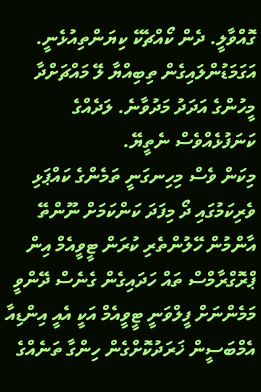ގޮއްވާލީ. ދެން ކޯއްޗެކޭ ކިޔަންތިއުޅެނީ. އަގަމަޑުންލައިގެން ތިބިއްޔާ ލޭ މައްޗަށްދާ މީހުންގެ އަދަދު މަދުވާނެ. ލަދެއްގެ ކަނަފުޅެއްވެސް ނެތީޔޭ.
މިކަން ވެސް މިހިނގަނީ ތަމެންގެ ކައްޕަޅި ވެރިކަމުގައި ދޯ މިފަދަ ކަންކަމަށް ނޫންތޭ އާންމުން ހޭލުންތެރި ކުރަން ޓީވީއެމް އިން ޕްރޮގްރާމްސް ތައް ހަދައިގެން ގެނެސް ދޭންވީ މަމެންނަށް ފީލްވަނީ ޓީވީއެމް އަކީ އެއީ އިންޑިއާ އެމްބަސީން ޚަރަދުކޮށްގެން ހިންގާ ތަނެއްގެ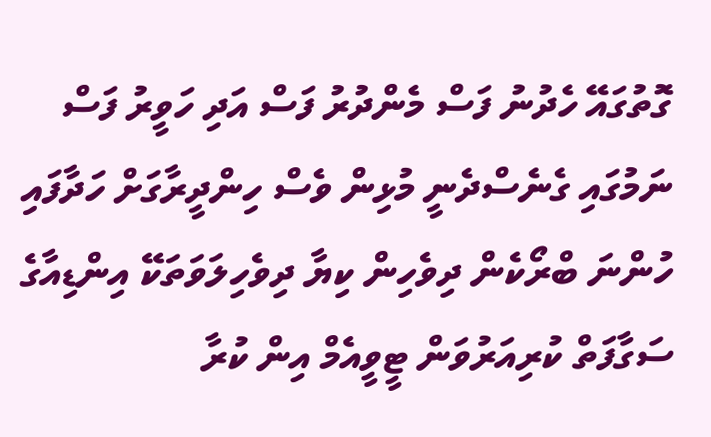ގޮތުގައޭ ހެދުނު ފަސް މެންދުރު ފަސް އަދި ހަވީރު ފަސް ނަމުގައި ގެނެސްދެނީ މުޅިން ވެސް ހިންދީރާގަށް ހަދާފައި ހުންނަ ބްރޯކެން ދިވެހިން ކިޔާ ދިވެހިލަވަތަކޭ އިންޑިއާގެ ސަގާފަތް ކުރިއަރުވަން ޓީވީއެމް އިން ކުރާ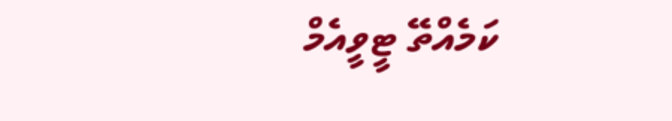ކަމެއްތޭ ޓީވީއެމް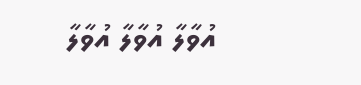އުވާލާ އުވާލާ އުވާލާ